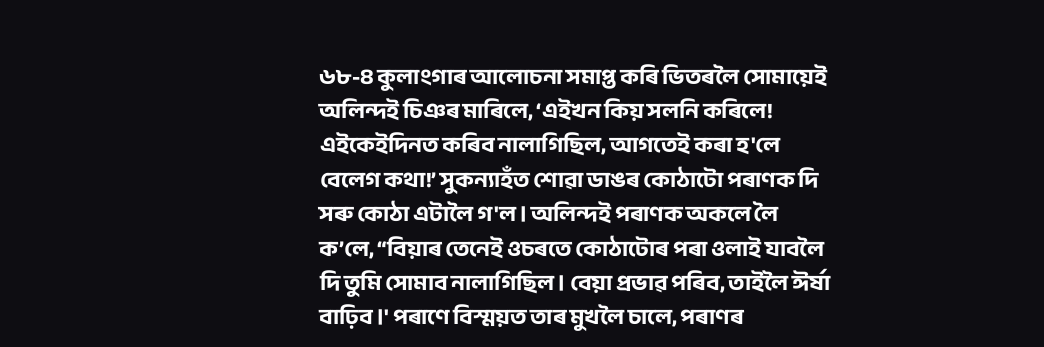৬৮-৪ কুলাংগাৰ আলোচনা সমাপ্ত কৰি ভিতৰলৈ সোমায়েই অলিন্দই চিঞৰ মাৰিলে, ‘এইখন কিয় সলনি কৰিলে! এইকেইদিনত কৰিব নালাগিছিল, আগতেই কৰা হ'লে বেলেগ কথা!’ সুকন্যাহঁত শোৱা ডাঙৰ কোঠাটো পৰাণক দি সৰু কোঠা এটালৈ গ'ল। অলিন্দই পৰাণক অকলে লৈ ক’লে, “বিয়াৰ তেনেই ওচৰতে কোঠাটোৰ পৰা ওলাই যাবলৈ দি তুমি সোমাব নালাগিছিল। বেয়া প্ৰভাৱ পৰিব, তাইলৈ ঈৰ্ষা বাঢ়িব।' পৰাণে বিস্ময়ত তাৰ মুখলৈ চালে, পৰাণৰ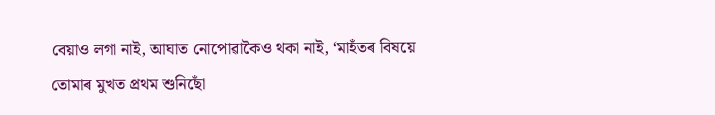বেয়াও লগা নাই, আঘাত নোপোৱাকৈও থকা নাই, ‘মাহঁতৰ বিষয়ে তোমাৰ মুখত প্ৰথম শুনিছোঁ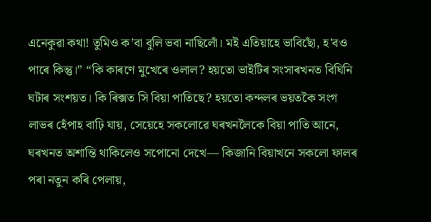এনেকুৱা কথা! তুমিও ক’বা বুলি ভবা নাছিলোঁ। মই এতিয়াহে ভাবিছোঁ, হ'বও পাৰে কিন্তু।” “কি কাৰণে মুখেৰে ওলাল? হয়তো ভাইটিৰ সংসাৰখনত বিঘিনি ঘটাৰ সংশয়ত। কি ৰিক্সত সি বিয়া পাতিছে? হয়তো কন্দলৰ ভয়তকৈ সংগ লাভৰ হেঁপাহ বাঢ়ি যায়, সেয়েহে সকলোৱে ঘৰখনলৈকে বিয়া পাতি আনে, ঘৰখনত অশান্তি থাকিলেও সপোনো দেখে— কিজানি বিয়াখনে সকলো ফালৰ পৰা নতুন কৰি পেলায়,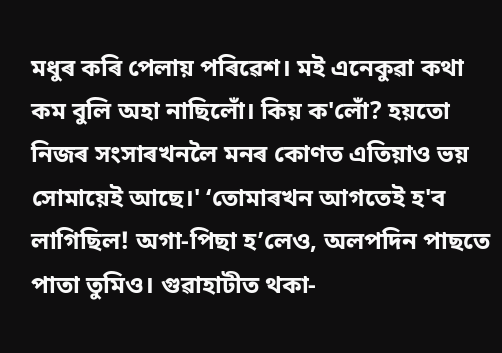মধুৰ কৰি পেলায় পৰিৱেশ। মই এনেকুৱা কথা কম বুলি অহা নাছিলোঁ। কিয় ক'লোঁ? হয়তো নিজৰ সংসাৰখনলৈ মনৰ কোণত এতিয়াও ভয় সোমায়েই আছে।' ‘তোমাৰখন আগতেই হ'ব লাগিছিল! অগা-পিছা হ’লেও, অলপদিন পাছতে পাতা তুমিও। গুৱাহাটীত থকা-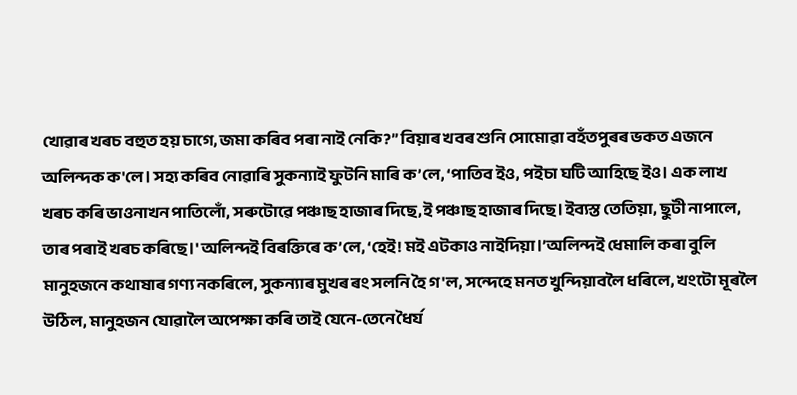খোৱাৰ খৰচ বহুত হয় চাগে, জমা কৰিব পৰা নাই নেকি?” বিয়াৰ খবৰ শুনি সোমোৱা বহঁতপুৰৰ ভকত এজনে অলিন্দক ক'লে। সহ্য কৰিব নোৱাৰি সুকন্যাই ফুটনি মাৰি ক’লে, ‘পাতিব ইও, পইচা ঘটি আহিছে ইও। এক লাখ খৰচ কৰি ভাওনাখন পাতিলোঁ, সৰুটোৱে পঞ্চাছ হাজাৰ দিছে,ই পঞ্চাছ হাজাৰ দিছে।ইব্যস্ত তেতিয়া, ছুটী নাপালে, তাৰ পৰাই খৰচ কৰিছে।' অলিন্দই বিৰক্তিৰে ক’লে, ‘হেই! মই এটকাও নাইদিয়া।’অলিন্দই ধেমালি কৰা বুলি মানুহজনে কথাষাৰ গণ্য নকৰিলে, সুকন্যাৰ মুখৰ ৰং সলনি হৈ গ'ল, সন্দেহে মনত খুন্দিয়াবলৈ ধৰিলে, খংটো মূৰলৈ উঠিল, মানুহজন যোৱালৈ অপেক্ষা কৰি তাই যেনে-তেনে ধৈৰ্য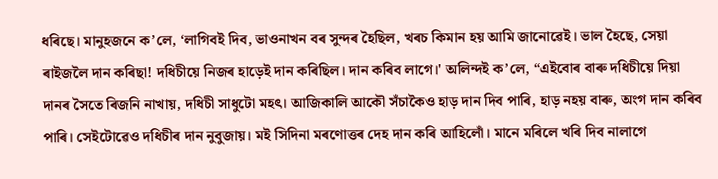ধৰিছে। মানুহজনে ক’লে, ‘লাগিবই দিব, ভাওনাখন বৰ সুন্দৰ হৈছিল, খৰচ কিমান হয় আমি জানোৱেই। ভাল হৈছে, সেয়া ৰাইজলৈ দান কৰিছা! দধিচীয়ে নিজৰ হাড়েই দান কৰিছিল। দান কৰিব লাগে।' অলিন্দই ক’লে, “এইবোৰ বাৰু দধিচীয়ে দিয়া দানৰ সৈতে ৰিজনি নাখায়, দধিচী সাধুটো মহৎ। আজিকালি আকৌ সঁচাকৈও হাড় দান দিব পাৰি, হাড় নহয় বাৰু, অংগ দান কৰিব পাৰি। সেইটোৱেও দধিচীৰ দান নুবুজায়। মই সিদিনা মৰণোত্তৰ দেহ দান কৰি আহিলোঁ। মানে মৰিলে খৰি দিব নালাগে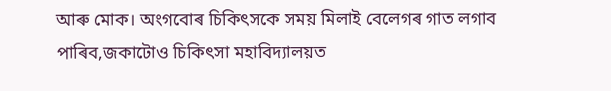আৰু মোক। অংগবোৰ চিকিৎসকে সময় মিলাই বেলেগৰ গাত লগাব পাৰিব,জকাটোও চিকিৎসা মহাবিদ্যালয়ত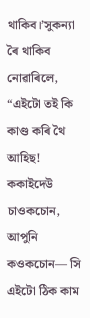থাকিব।’সুকন্যা ৰৈ থাকিব নোৱাৰিলে, “এইটো তই কি কাণ্ড কৰি থৈ আহিছ! ককাইদেউ চাওকচোন, আপুনি কওকচোন— সি এইটো ঠিক কাম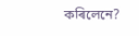কৰিলেনে?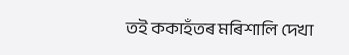তই ককাহঁতৰ মৰিশালি দেখা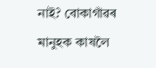নাই? বোকাগাঁৱৰ মানুহক কাষলৈ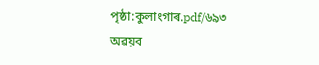পৃষ্ঠা:কুলাংগাৰ.pdf/৬৯৩
অৱয়ব